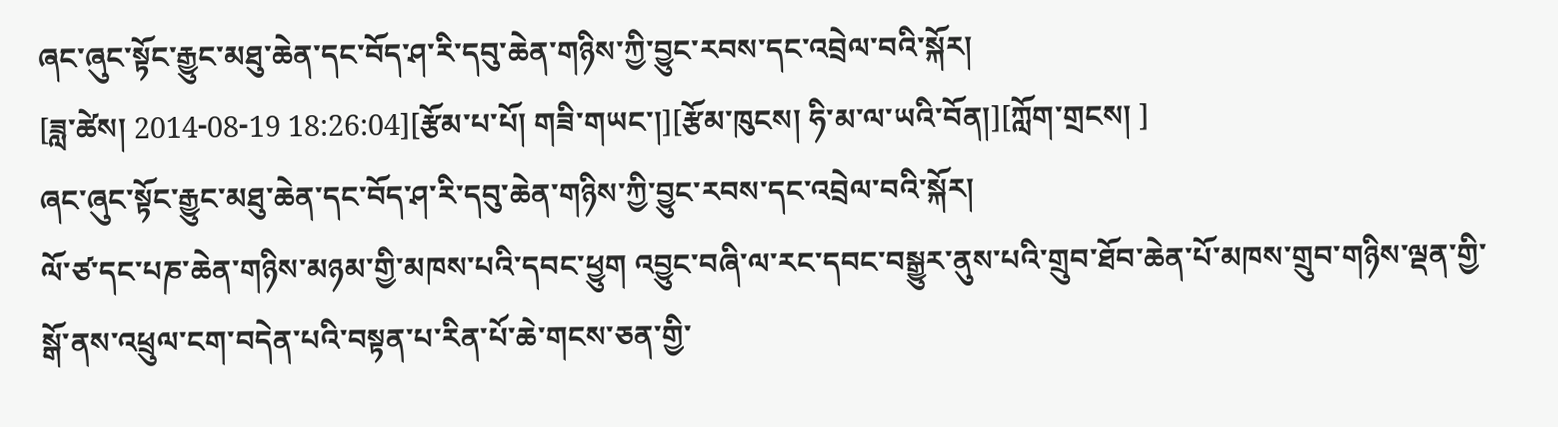ཞང་ཞུང་སྟོང་རྒྱུང་མཐུ་ཆེན་དང་བོད་ཤ་རི་དབུ་ཆེན་གཉིས་ཀྱི་བྱུང་རབས་དང་འབྲེལ་བའི་སྐོར།
[ཟླ་ཚེས། 2014-08-19 18:26:04][རྩོམ་པ་པོ། གཟི་གཡང་།][རྩོམ་ཁུངས། ཧི་མ་ལ་ཡའི་བོན།][ཀློག་གྲངས། ]
ཞང་ཞུང་སྟོང་རྒྱུང་མཐུ་ཆེན་དང་བོད་ཤ་རི་དབུ་ཆེན་གཉིས་ཀྱི་བྱུང་རབས་དང་འབྲེལ་བའི་སྐོར།
ལོ་ཙ་དང་པཎ་ཆེན་གཉིས་མཉམ་གྱི་མཁས་པའི་དབང་ཕྱུག འབྱུང་བཞི་ལ་རང་དབང་བསྒྱུར་ནུས་པའི་གྲུབ་ཐོབ་ཆེན་པོ་མཁས་གྲུབ་གཉིས་ལྡན་གྱི་སྒོ་ནས་འཕྲུལ་ངག་བདེན་པའི་བསྟན་པ་རིན་པོ་ཆེ་གངས་ཅན་གྱི་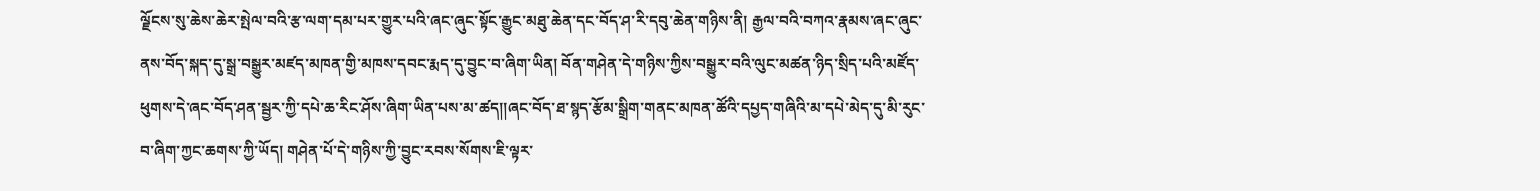ལྗོངས་སུ་ཆེས་ཆེར་སྤེལ་བའི་རྩ་ལག་དམ་པར་གྱུར་པའི་ཞང་ཞུང་སྟོང་རྒྱུང་མཐུ་ཆེན་དང་བོད་ཤ་རི་དབུ་ཆེན་གཉིས་ནི། རྒྱལ་བའི་བཀའ་རྣམས་ཞང་ཞུང་ནས་བོད་སྐད་དུ་སྒྲ་བསྒྱུར་མཛད་མཁན་གྱི་མཁས་དབང་རྨད་དུ་བྱུང་བ་ཞིག་ཡིན། བོན་གཤེན་དེ་གཉིས་ཀྱིས་བསྒྱུར་བའི་ལུང་མཚན་ཉིད་སྲིད་པའི་མཛོད་ཕུགས་དེ་ཞང་བོད་ཤན་སྦྱར་ཀྱི་དཔེ་ཆ་རིང་ཤོས་ཞིག་ཡིན་པས་མ་ཚད།།ཞང་བོད་ཐ་སྙད་རྩོམ་སྒྲིག་གནང་མཁན་ཚོའི་དཔྱད་གཞིའི་མ་དཔེ་མེད་དུ་མི་རུང་བ་ཞིག་ཀྱང་ཆགས་ཀྱི་ཡོད། གཤེན་པོ་དེ་གཉིས་ཀྱི་བྱུང་རབས་སོགས་ཇི་ལྟར་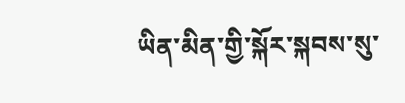ཡིན་མིན་གྱི་སྐོར་སྐབས་སུ་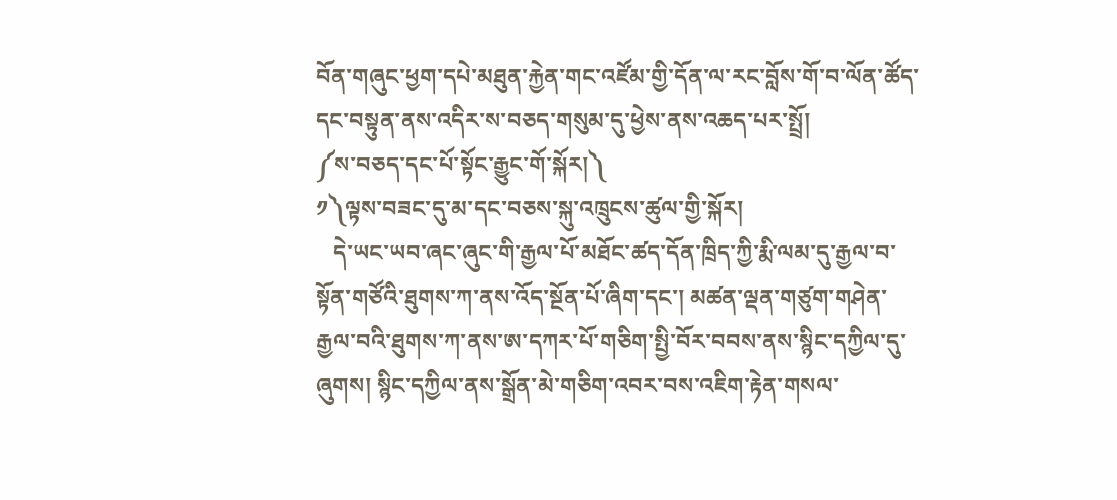བོན་གཞུང་ཕྱག་དཔེ་མཐུན་རྐྱེན་གང་འཛོམ་གྱི་དོན་ལ་རང་བློས་གོ་བ་ལོན་ཚོད་དང་བསྟུན་ནས་འདིར་ས་བཅད་གསུམ་དུ་ཕྱེས་ནས་འཆད་པར་སྤྲོ།
༼ས་བཅད་དང་པོ་སྟོང་རྒྱུང་གོ་སྐོར།༽
༡༽ལྟས་བཟང་དུ་མ་དང་བཅས་སྐུ་འཁྲུངས་ཚུལ་གྱི་སྐོར།
   དེ་ཡང་ཡབ་ཞང་ཞུང་གི་རྒྱལ་པོ་མཐོང་ཚད་དོན་ཁྲིད་ཀྱི་རྨི་ལམ་དུ་རྒྱལ་བ་སྟོན་གཙོའི་ཐུགས་ཀ་ནས་འོད་སྔོན་པོ་ཞིག་དང་། མཚན་ལྡན་གཙུག་གཤེན་རྒྱལ་བའི་ཐུགས་ཀ་ནས་ཨ་དཀར་པོ་གཅིག་སྤྱི་བོར་བབས་ནས་སྙིང་དཀྱིལ་དུ་ཞུགས། སྙིང་དཀྱིལ་ནས་སྒྲོན་མེ་གཅིག་འབར་བས་འཇིག་རྟེན་གསལ་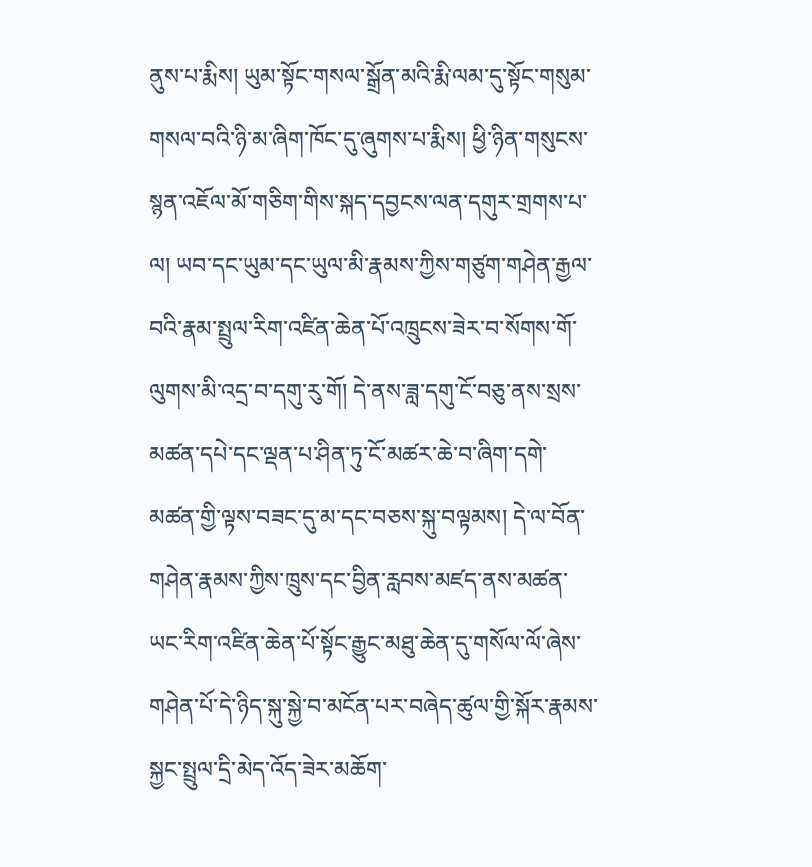ནུས་པ་རྨིས། ཡུམ་སྟོང་གསལ་སྒྲོན་མའི་རྨི་ལམ་དུ་སྟོང་གསུམ་གསལ་བའི་ཉི་མ་ཞིག་ཁོང་དུ་ཞུགས་པ་རྨིས། ཕྱི་ཉིན་གསུངས་སྙན་འཇོལ་མོ་གཅིག་གིས་སྐད་དབྱངས་ལན་དགུར་གྲགས་པ་ལ། ཡབ་དང་ཡུམ་དང་ཡུལ་མི་རྣམས་ཀྱིས་གཙུག་གཤེན་རྒྱལ་བའི་རྣམ་སྤྲུལ་རིག་འཛིན་ཆེན་པོ་འཁྲུངས་ཟེར་བ་སོགས་གོ་ལུགས་མི་འདྲ་བ་དགུ་རུ་གོ། དེ་ནས་ཟླ་དགུ་ངོ་བཅུ་ནས་སྲས་མཚན་དཔེ་དང་ལྡན་པ་ཤིན་ཏུ་ངོ་མཚར་ཆེ་བ་ཞིག་དགེ་མཚན་གྱི་ལྟས་བཟང་དུ་མ་དང་བཅས་སྐུ་བལྟམས། དེ་ལ་བོན་གཤེན་རྣམས་ཀྱིས་ཁྲུས་དང་བྱིན་རླབས་མཛད་ནས་མཚན་ཡང་རིག་འཛིན་ཆེན་པོ་སྟོང་རྒྱུང་མཐུ་ཆེན་དུ་གསོལ་ལོ་ཞེས་གཤེན་པོ་དེ་ཉིད་སྐུ་སྐྱེ་བ་མངོན་པར་བཞེད་ཚུལ་གྱི་སྐོར་རྣམས་སྐྱང་སྤྲུལ་དྲི་མེད་འོད་ཟེར་མཆོག་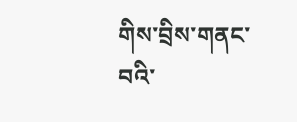གིས་བྲིས་གནང་བའི་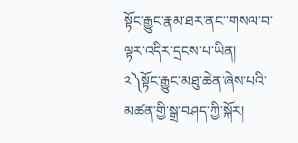སྟོང་རྒྱུང་རྣམ་ཐར་ནང་་གསལ་བ་ལྟར་འདིར་དྲངས་པ་ཡིན།
༢༽སྟོང་རྒྱུང་མཐུ་ཆེན་ཞེས་པའི་མཚན་གྱི་སྒྲ་བཤད་ཀྱི་སྐོར།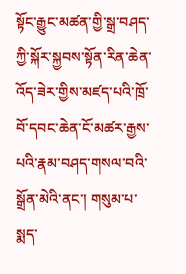སྟོང་རྒྱུང་མཚན་གྱི་སྒྲ་བཤད་ཀྱི་སྐོར་སྐྱབས་སྟོན་རིན་ཆེན་འོད་ཟེར་གྱིས་མཛད་པའི་ཁྲོ་བོ་དབང་ཆེན་ངོ་མཚར་རྒྱས་པའི་རྣམ་བཤད་གསལ་བའི་སྒྲོན་མེའི་ནང་། གསུམ་པ་སྨད་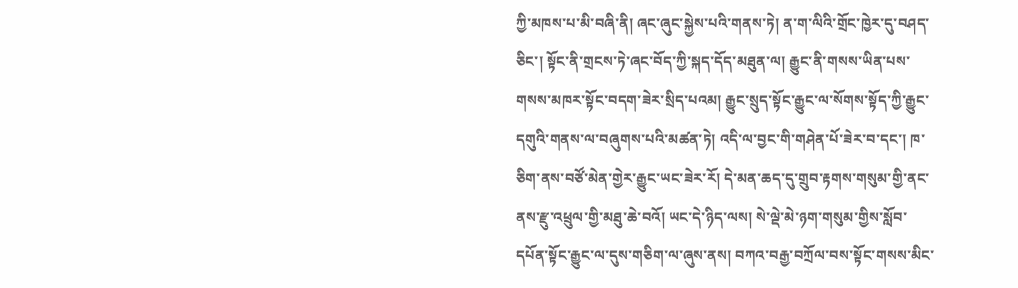ཀྱི་མཁས་པ་མི་བཞི་ནི། ཞང་ཞུང་སྐྱེས་པའི་གནས་ཏེ། ན་ག་ལིའི་གྲོང་ཁྱེར་དུ་བཤད་ཅིང་། སྟོང་ནི་གྲངས་ཏེ་ཞང་བོད་ཀྱི་སྐད་དོད་མཐུན་ལ། རྒྱུང་ནི་གསས་ཡིན་པས་གསས་མཁར་སྟོང་བདག་ཟེར་སྲིད་པའམ། རྒྱུང་སྲུད་སྟོང་རྒྱུང་ལ་སོགས་སྟོད་ཀྱི་རྒྱུང་དགུའི་གནས་ལ་བཞུགས་པའི་མཚན་ཏེ། འདི་ལ་བྱང་གི་གཤེན་པོ་ཟེར་བ་དང་། ཁ་ཅིག་ནས་བཙོ་མེན་གྱེར་རྒྱུང་ཡང་ཟེར་རོ། དེ་མན་ཆད་དུ་གྲུབ་རྟགས་གསུམ་གྱི་ནང་ནས་རྫུ་འཕྲུལ་གྱི་མཐུ་ཆེ་བའོ། ཡང་དེ་ཉིད་ལས། སེ་ལྡེ་མེ་ཉག་གསུམ་གྱིས་སློབ་དཔོན་སྟོང་རྒྱུང་ལ་དུས་གཅིག་ལ་ཞུས་ནས། བཀའ་བརྒྱ་བཀྲོལ་བས་སྟོང་གསས་མིང་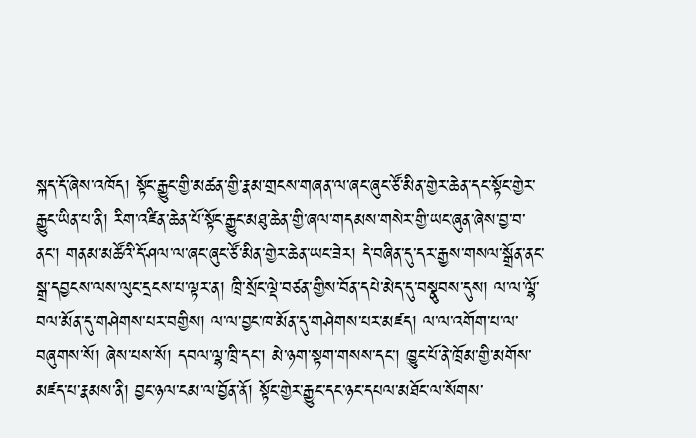སྐད་དོ་ཞེས་འཁོད། སྟོང་རྒྱུང་གྱི་མཚན་གྱི་རྣམ་གྲངས་གཞན་ལ་ཞང་ཞུང་ཙོ་མིན་གྱེར་ཆེན་དང་སྟོང་གྱེར་རྒྱུང་ཡིན་པ་ནི། རིག་འཛིན་ཆེན་པོ་སྟོང་རྒྱུང་མཐུ་ཆེན་གྱི་ཞལ་གདམས་གསེར་གྱི་ཡང་ཞུན་ཞེས་བྱ་བ་ནང་། གནམ་མཚོའི་དོ་ཤལ་ལ་ཞང་ཞུང་ཙོ་མིན་གྱེར་ཆེན་ཡང་ཟེར། དེ་བཞིན་དུ་དར་རྒྱས་གསལ་སྒྲོན་ནང་སྒྲ་དབྱངས་ལས་ལུང་དྲངས་པ་ལྟར་ན། ཁྲི་སྲོང་ལྡེ་བཙན་གྱིས་བོན་དཔེ་མེད་དུ་བསྣུབས་དུས། ལ་ལ་ལྷོ་བལ་མོན་དུ་གཤེགས་པར་བགྱིས། ལ་ལ་བྱང་ཁ་མོན་དུ་གཤེགས་པར་མཛད། ལ་ལ་འགོག་པ་ལ་བཞུགས་སོ། ཞེས་པས་སོ། དབལ་ལྷ་ཁྲི་དང་། མེ་ཉག་སྟག་གསས་དང་། ཁྱུང་པོ་ནེ་ཁྲོམ་གྱི་མགོས་མཛད་པ་རྣམས་ནི། བྱང་ཉལ་ངམ་ལ་བྱོན་ནོ། སྟོང་གྱེར་རྒྱུང་དང་ཉང་དཔལ་མཐོང་ལ་སོགས་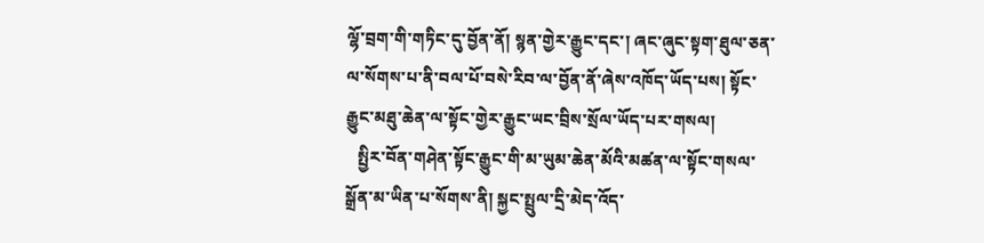ལྷོ་བྲག་གི་གཏིང་དུ་བྱོན་ནོ། སྙན་གྱེར་རྒྱུང་དང་། ཞང་ཞུང་སྟག་ཐུལ་ཅན་ལ་སོགས་པ་ནི་བལ་པོ་བསེ་རིབ་ལ་བྱོན་ནོ་ཞེས་འཁོད་ཡོད་པས། སྟོང་རྒྱུང་མཐུ་ཆེན་ལ་སྟོང་གྱེར་རྒྱུང་ཡང་བྲིས་སྲོལ་ཡོད་པར་གསལ།
   སྤྱིར་བོན་གཤེན་སྟོང་རྒྱུང་གི་མ་ཡུམ་ཆེན་མོའི་མཚན་ལ་སྟོང་གསལ་སྒྲོན་མ་ཡིན་པ་སོགས་ནི། སྐྱང་སྤྲུལ་དྲི་མེད་འོད་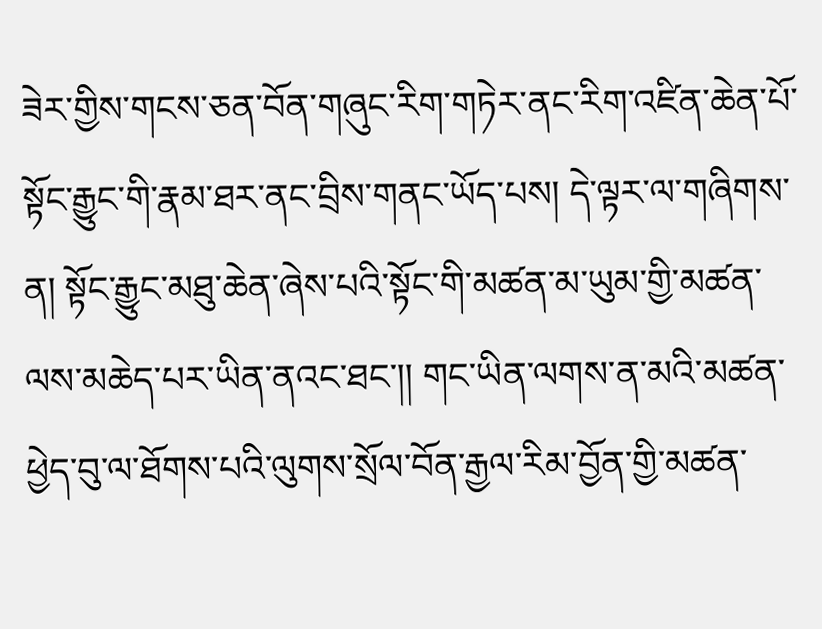ཟེར་གྱིས་གངས་ཅན་བོན་གཞུང་རིག་གཏེར་ནང་རིག་འཛིན་ཆེན་པོ་སྟོང་རྒྱུང་གི་རྣམ་ཐར་ནང་བྲིས་གནང་ཡོད་པས། དེ་ལྟར་ལ་གཞིགས་ན། སྟོང་རྒྱུང་མཐུ་ཆེན་ཞེས་པའི་སྟོང་གི་མཚན་མ་ཡུམ་གྱི་མཚན་ལས་མཆེད་པར་ཡིན་ནའང་ཐང་།། གང་ཡིན་ལགས་ན་མའི་མཚན་ཕྱེད་བུ་ལ་ཐོགས་པའི་ལུགས་སྲོལ་བོན་རྒྱལ་རིམ་བྱོན་གྱི་མཚན་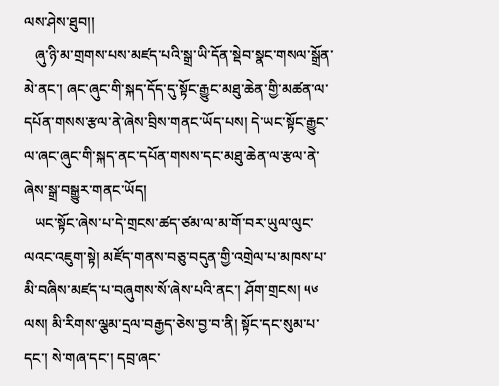ལས་ཤེས་ཐུབ།།
   ཞུ་ཉི་མ་གྲགས་པས་མཛད་པའི་སྒྲ་ཡི་དོན་སྡེབ་སྣང་གསལ་སྒྲོན་མེ་ནང་། ཞང་ཞུང་གི་སྐད་དོད་དུ་སྟོང་རྒྱུང་མཐུ་ཆེན་གྱི་མཚན་ལ་དཔོན་གསས་རྩལ་ནེ་ཞེས་བྲིས་གནང་ཡོད་པས། དེ་ཡང་སྟོང་རྒྱུང་ལ་ཞང་ཞུང་གི་སྐད་ནང་དཔོན་གསས་དང་མཐུ་ཆེན་ལ་རྩལ་ནེ་ཞེས་སྒྲ་བསྒྱུར་གནང་ཡོད།
   ཡང་སྟོང་ཞེས་པ་དེ་གྲངས་ཚད་ཙམ་ལ་མ་གོ་བར་ཡུལ་ལུང་ལའང་འཇུག་སྟེ། མཛོད་གནས་བཅུ་བདུན་གྱི་འགྲེལ་པ་མཁས་པ་མི་བཞིས་མཛད་པ་བཞུགས་སོ་ཞེས་པའི་ནང་། ཤོག་གྲངས། ༥༦ ལས། མི་རིགས་ལྕམ་དྲལ་བརྒྱད་ཅེས་བྱ་བ་ནི། སྟོང་དང་སུམ་པ་དང་། སེ་གཞ་དང་། དབྲ་ཞང་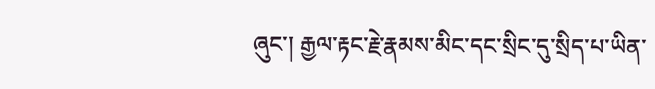ཞུང་། རྒྱལ་རྟང་རྗེ་རྣམས་མིང་དང་སྲིང་དུ་སྲིད་པ་ཡིན་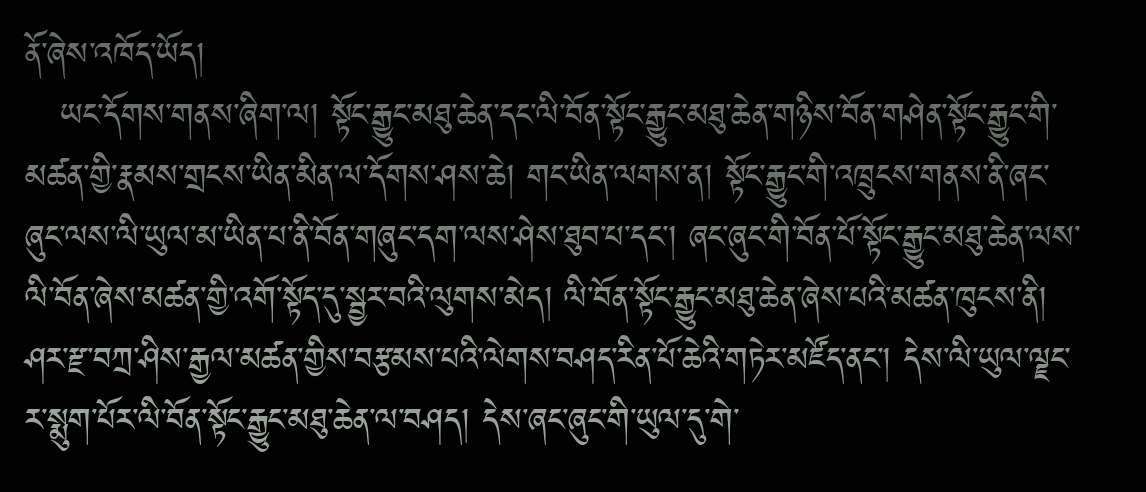ནོ་ཞེས་འཁོད་ཡོད།
   ཡང་དོགས་གནས་ཞིག་ལ། སྟོང་རྒྱུང་མཐུ་ཆེན་དང་ལི་བོན་སྟོང་རྒྱུང་མཐུ་ཆེན་གཉིས་བོན་གཤེན་སྟོང་རྒྱུང་གི་མཚན་གྱི་རྣམས་གྲངས་ཡིན་མིན་ལ་དོགས་ཤས་ཆེ། གང་ཡིན་ལགས་ན། སྟོང་རྒྱུང་གི་འཁྲུངས་གནས་ནི་ཞང་ཞུང་ལས་ལི་ཡུལ་མ་ཡིན་པ་ནི་བོན་གཞུང་དག་ལས་ཤེས་ཐུབ་པ་དང་། ཞང་ཞུང་གི་བོན་པོ་སྟོང་རྒྱུང་མཐུ་ཆེན་ལས་ལི་བོན་ཞེས་མཚན་གྱི་འགོ་སྟོད་དུ་སྦྱར་བའི་ལུགས་མེད། ལི་བོན་སྟོང་རྒྱུང་མཐུ་ཆེན་ཞེས་པའི་མཚན་ཁུངས་ནི། ཤར་རྫ་བཀྲ་ཤིས་རྒྱལ་མཚན་གྱིས་བརྩམས་པའི་ལེགས་བཤད་རིན་པོ་ཆེའི་གཏེར་མཛོད་ནང་། དེས་ལི་ཡུལ་ལྗང་ར་སྨུག་པོར་ལི་བོན་སྟོང་རྒྱུང་མཐུ་ཆེན་ལ་བཤད། དེས་ཞང་ཞུང་གི་ཡུལ་དུ་གེ་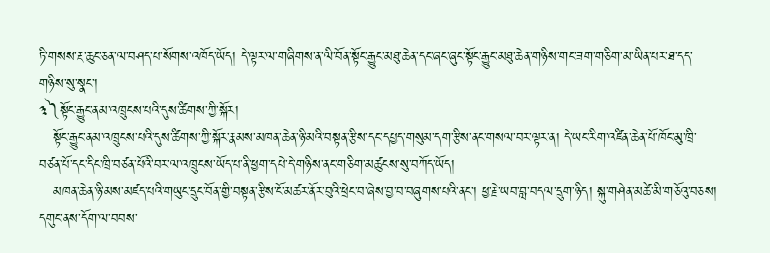ཏི་གསས་རྔ་ཆུང་ཅན་ལ་བཤད་པ་སོགས་འཁོད་ཡོད། དེ་ལྟར་ལ་གཞིགས་ན་ལི་བོན་སྟོང་རྒྱུང་མཐུ་ཆེན་དང་ཞང་ཞུང་སྟོང་རྒྱུང་མཐུ་ཆེན་གཉིས་གང་ཟག་གཅིག་མ་ཡིན་པར་ཐ་དད་གཉིས་སུ་སྣང་།
༣༽སྟོང་རྒྱུང་ནམ་འཁྲུངས་པའི་དུས་ཚིགས་ཀྱི་སྐོར།
   སྟོང་རྒྱུང་ནམ་འཁྲུངས་པའི་དུས་ཚིགས་ཀྱི་སྐོར་རྣམས་མཁན་ཆེན་ཉི་མའི་བསྟན་རྩིས་དང་དཔྱད་གསུམ་དག་རྩིས་ནང་གསལ་བར་ལྟར་ན། དེ་ཡང་རིག་འཛིན་ཆེན་པོ་ཁོང་མུ་ཁྲི་བཙན་པོ་དང་དིང་ཁྲི་བཙན་པོའི་བར་ལ་འཁྲུངས་ཡོད་པ་ནི་ཕྱག་དཔེ་དེ་གཉིས་ནང་གཅིག་མཚུངས་སུ་བཀོད་ཡོད།
   མཁན་ཆེན་ཉི་མས་མཛད་པའི་གཡུང་དྲུང་བོན་གྱི་བསྟན་རྩིས་ངོ་མཚར་ནོར་བུའི་ཕྲེང་བ་ཞེས་བྱ་བ་བཞུགས་པའི་ནང་། ཕྱ་རྗེ་ཡབ་བླ་བདལ་དྲུག་ཉིད། སྐུ་གཤེན་མཚེ་མི་གཅོའུ་བཅས། དགུང་ནས་དོག་ལ་བབས་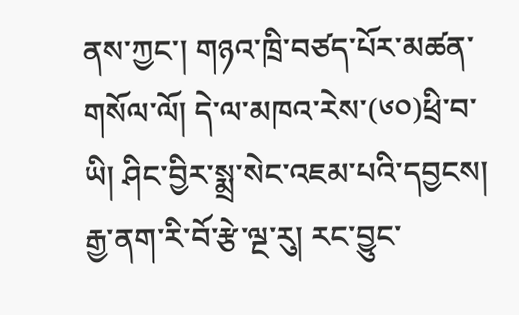ནས་ཀྱང་། གཉའ་ཁྲི་བཙད་པོར་མཚན་གསོལ་ལོ། དེ་ལ་མཁའ་རེས་(༦༠)ཕྲི་བ་ཡི། ཤིང་བྱིར་སྨྲ་སེང་འཇམ་པའི་དབྱངས། རྒྱ་ནག་རི་བོ་རྩེ་ལྔ་རུ། རང་བྱུང་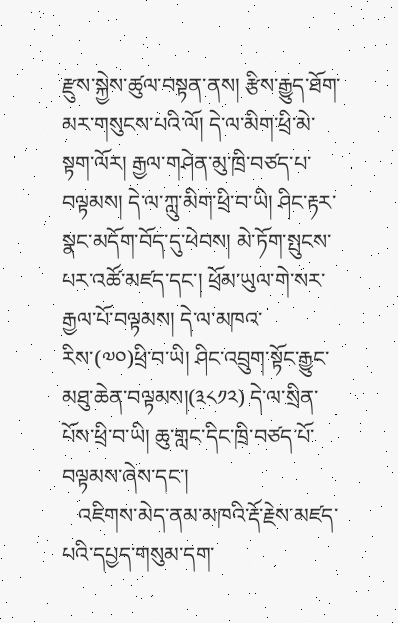རྫུས་སྐྱེས་ཚུལ་བསྟན་ནས། རྩིས་རྒྱུད་ཐོག་མར་གསུངས་པའི་ལོ། དེ་ལ་མིག་ཕྲི་མེ་སྟག་ལོར། རྒྱལ་གཤེན་མུ་ཁྲི་བཙད་པ་བལྟམས། དེ་ལ་ཀླུ་མིག་ཕྲི་བ་ཡི། ཤིང་རྟར་སྣང་མདོག་བོད་དུ་ཕེབས། མེ་ཏོག་སྤུངས་པར་འཚོ་མཛད་དང་། ཕྲོམ་ཡུལ་གེ་སར་རྒྱལ་པོ་བལྟམས། དེ་ལ་མཁའ་རིས་(༧༠)ཕྲི་བ་ཡི། ཤིང་འབྲུག་སྟོང་རྒྱུང་མཐུ་ཆེན་བལྟམས།(༣༨༡༢) དེ་ལ་སྲིན་པོས་ཕྲི་བ་ཡི། ཆུ་གླང་དིང་ཁྲི་བཙད་པོ་བལྟམས་ཞེས་དང་།
   འཇིགས་མེད་ནམ་མཁའི་རྡོ་རྗེས་མཛད་པའི་དཔྱད་གསུམ་དག་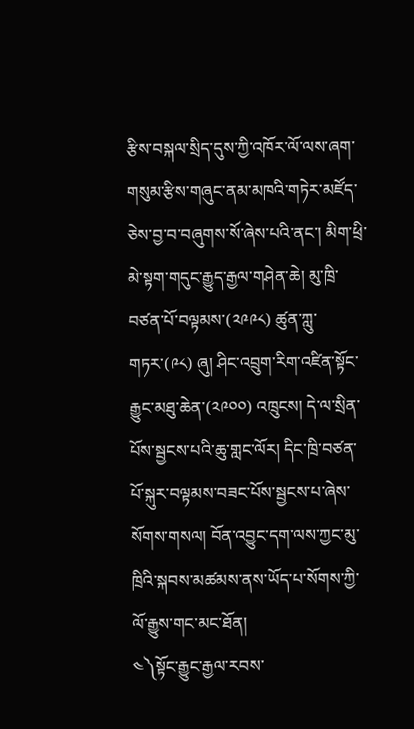རྩིས་བསྐལ་སྲིད་དུས་ཀྱི་འཁོར་ལོ་ལས་ཞག་གསུམ་རྩིས་གཞུང་ནམ་མཁའི་གཏེར་མཛོད་ཅེས་བྱ་བ་བཞུགས་སོ་ཞེས་པའི་ནང་། མིག་ཕྲི་མེ་སྟག་གདུང་རྒྱུད་རྒྱལ་གཤེན་ཆེ། མུ་ཁྲི་བཙན་པོ་བལྟམས་(༢༩༩༨) ཚུན་ཀླུ་གཏར་(༩༨) ཞུ། ཤིང་འབྲུག་རིག་འཛིན་སྟོང་རྒྱུང་མཐུ་ཆེན་(༢༩༠༠) འཁྲུངས། དེ་ལ་སྲིན་པོས་སྦྱངས་པའི་ཆུ་གླང་ལོར། དིང་ཁྲི་བཙན་པོ་སྐུར་བལྟམས་བཟང་པོས་སྦྱངས་པ་ཞེས་སོགས་གསལ། བོན་འབྱུང་དག་ལས་ཀྱང་མུ་ཁྲིའི་སྐབས་མཚམས་ནས་ཡོད་པ་སོགས་ཀྱི་ལོ་རྒྱུས་གང་མང་ཐོན།
༤༽སྟོང་རྒྱུང་རྒྱལ་རབས་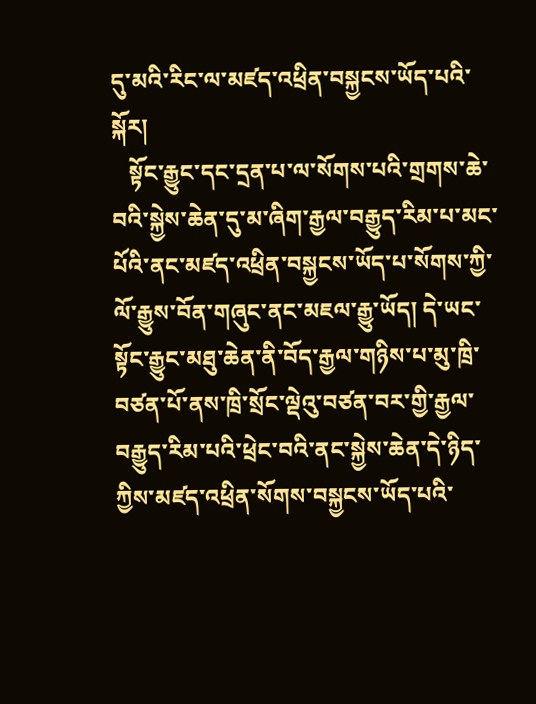དུ་མའི་རིང་ལ་མཛད་འཕྲིན་བསྐྱངས་ཡོད་པའི་སྐོར།
   སྟོང་རྒྱུང་དང་དྲན་པ་ལ་སོགས་པའི་གྲགས་ཆེ་བའི་སྐྱེས་ཆེན་དུ་མ་ཞིག་རྒྱལ་བརྒྱུད་རིམ་པ་མང་པོའི་ནང་མཛད་འཕྲིན་བསྐྱངས་ཡོད་པ་སོགས་ཀྱི་ལོ་རྒྱུས་བོན་གཞུང་ནང་མཇལ་རྒྱུ་ཡོད། དེ་ཡང་སྟོང་རྒྱུང་མཐུ་ཆེན་ནི་བོད་རྒྱལ་གཉིས་པ་མུ་ཁྲི་བཙན་པོ་ནས་ཁྲི་སྲོང་ལྡེའུ་བཙན་བར་གྱི་རྒྱལ་བརྒྱུད་རིམ་པའི་ཕྲེང་བའི་ནང་སྐྱེས་ཆེན་དེ་ཉིད་ཀྱིས་མཛད་འཕྲིན་སོགས་བསྐྱངས་ཡོད་པའི་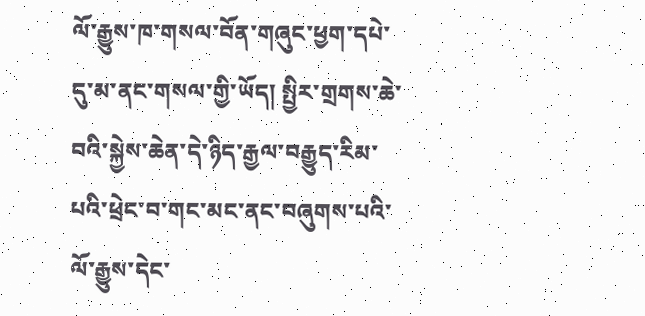ལོ་རྒྱུས་ཁ་གསལ་བོན་གཞུང་ཕྱག་དཔེ་དུ་མ་ནང་གསལ་གྱི་ཡོད། སྤྱིར་གྲགས་ཆེ་བའི་སྐྱེས་ཆེན་དེ་ཉིད་རྒྱལ་བརྒྱུད་རིམ་པའི་ཕྲེང་བ་གང་མང་ནང་བཞུགས་པའི་ལོ་རྒྱུས་དེང་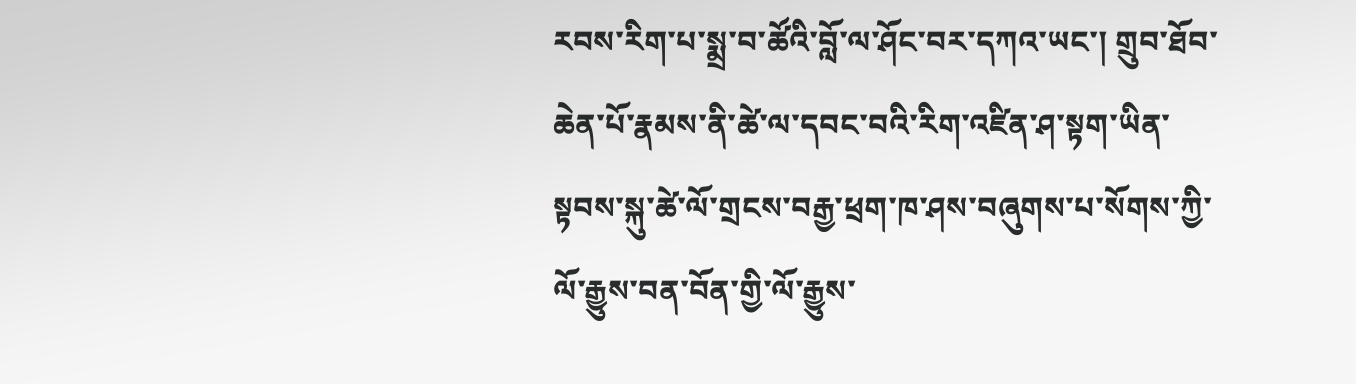རབས་རིག་པ་སྨྲ་བ་ཚོའི་བློ་ལ་ཤོང་བར་དཀའ་ཡང་། གྲུབ་ཐོབ་ཆེན་པོ་རྣམས་ནི་ཚེ་ལ་དབང་བའི་རིག་འཛིན་ཤ་སྟག་ཡིན་སྟབས་སྐུ་ཚེ་ལོ་གྲངས་བརྒྱ་ཕྲག་ཁ་ཤས་བཞུགས་པ་སོགས་ཀྱི་ལོ་རྒྱུས་བན་བོན་གྱི་ལོ་རྒྱུས་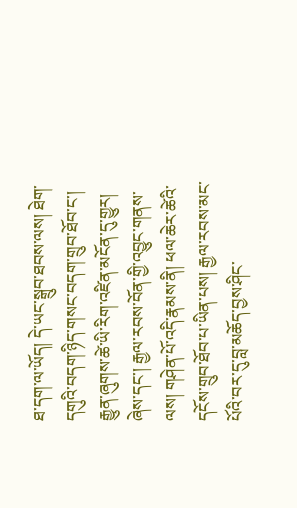ཐ་དག་ལ་ཡོད། དེ་ཡང་སྒྲུབ་ཐབས་ལས། ཐེག་དགུའི་བདག་ཉིད་གསང་བདག་གྲུབ་ཐོབ་ང་། རྒྱུན་ཞུགས་ཚེ་ཡི་རིག་འཛིན་མངོན་དུ་གྱུར། ཞེས་དང་། རྒྱལ་རབས་བོན་གྱི་འབྱུང་གནས་ལས། གཤེན་པོ་འདི་རྣམས་ནི། ཕལ་ཆེར་ཚེའི་དངོས་གྲུབ་ཐོབ་པ་ཡིན་པས། རྒྱལ་རབས་མང་པོའི་བར་དུ་བླ་མཆོད་བྱས་ཤིང་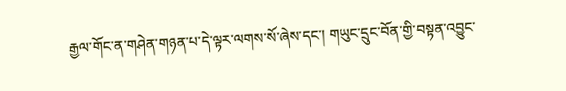རྒྱལ་གོང་ན་གཤེན་གཉན་པ་དེ་ལྟར་ལགས་སོ་ཞེས་དང་། གཡུང་དྲུང་བོན་གྱི་བསྟན་འབྱུང་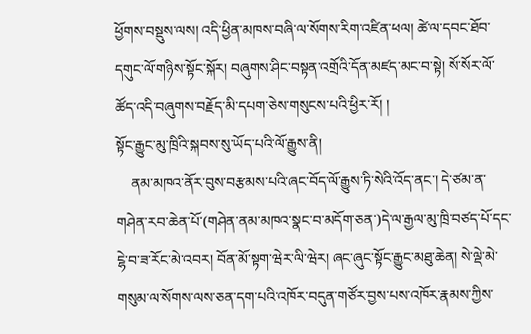ཕྱོགས་བསྡུས་ལས། འདི་ཕྱིན་མཁས་བཞི་ལ་སོགས་རིག་འཛིན་ཕལ། ཚེ་ལ་དབང་ཐོབ་དགུང་ལོ་གཉིས་སྟོང་སྐོར། བཞུགས་ཤིང་བསྟན་འགྲོའི་དོན་མཛད་མང་བ་སྟེ། སོ་སོར་ལོ་ཚོད་འདི་བཞུགས་བརྗོད་མི་དཔག་ཅེས་གསུངས་པའི་ཕྱིར་རོ། །
སྟོང་རྒྱུང་མུ་ཁྲིའི་སྐབས་སུ་ཡོད་པའི་ལོ་རྒྱུས་ནི།
    ནམ་མཁའ་ནོར་བུས་བརྩམས་པའི་ཞང་བོད་ལོ་རྒྱུས་ཏི་སེའི་འོད་ནང་། དེ་ཙམ་ན་གཤེན་རབ་ཆེན་པོ་(གཤེན་ནམ་མཁའ་སྣང་བ་མདོག་ཅན་)དེ་ལ་རྒྱལ་མུ་ཁྲི་བཙད་པོ་དང་ངྷེ་བ་ཟ་རོང་མེ་འབར། བོན་མོ་སྟག་ཝེར་ལི་ཝེར། ཞང་ཞུང་སྟོང་རྒྱུང་མཐུ་ཆེན། སེ་ལྡེ་མེ་གསུམ་ལ་སོགས་ལས་ཅན་དག་པའི་འཁོར་བདུན་གཙོར་བྱས་པས་འཁོར་རྣམས་ཀྱིས་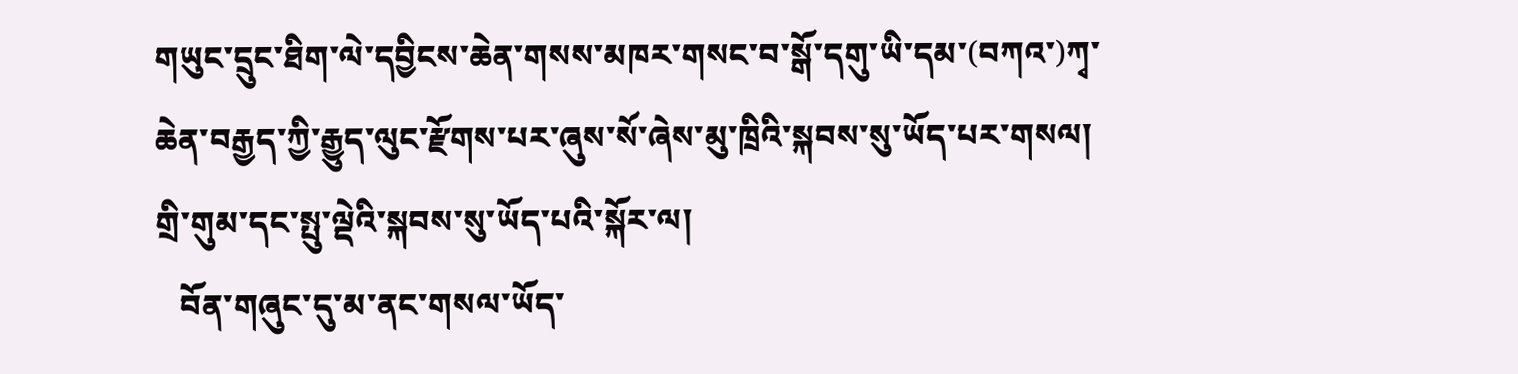གཡུང་དྲུང་ཐིག་ལེ་དབྱིངས་ཆེན་གསས་མཁར་གསང་བ་སྒོ་དགུ་ཡི་དམ་(བཀའ་)ཀྭ་ཆེན་བརྒྱད་ཀྱི་རྒྱུད་ལུང་རྫོགས་པར་ཞུས་སོ་ཞེས་མུ་ཁྲིའི་སྐབས་སུ་ཡོད་པར་གསལ།
གྲི་གུམ་དང་སྤུ་ལྡེའི་སྐབས་སུ་ཡོད་པའི་སྐོར་ལ།
   བོན་གཞུང་དུ་མ་ནང་གསལ་ཡོད་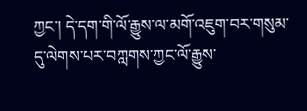ཀྱང་། དེ་དག་གི་ལོ་རྒྱུས་ལ་མགོ་འཇུག་བར་གསུམ་དུ་ལེགས་པར་བཀླགས་ཀྱང་ལོ་རྒྱུས་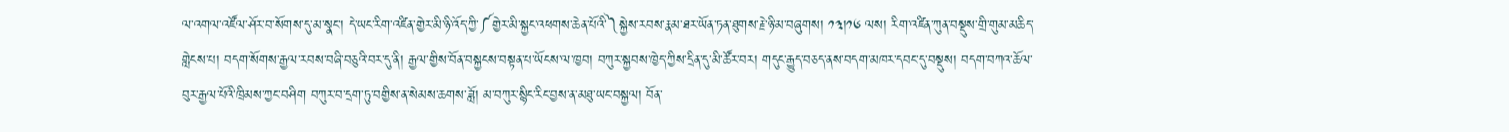ལ་འགལ་འཛོལ་ཤོར་བ་སོགས་དུ་མ་སྣང་། དེ་ཡང་རིག་འཛིན་གྱེར་མི་ཉི་འོད་ཀྱི་༼གྱེར་མི་སྐྱང་འཕགས་ཆེན་པོའི་༽སྐྱེས་རབས་རྣམ་ཐར་ཡོན་ཏན་ཐུགས་རྗེ་ཉི་མ་བཞུགས། ༡༣།༡༦ ལས། རིག་འཛིན་ཀུན་བསྡུས་གྲི་གུམ་མཆིད་གླེངས་པ། བདག་སོགས་རྒྱལ་རབས་བཞི་བཅུའི་བར་དུ་ནི། རྒྱལ་གྱིས་བོན་བསྐྱངས་བསྟན་པ་ཡོངས་ལ་ཁྱབ། བཀུར་སྐྱབས་ཁྱེད་ཀྱིས་དྲིན་དུ་མི་ཚོར་བར། གདུང་རྒྱུད་བཅད་ནས་བདག་མཁར་དབང་དུ་བསྡུས། བདག་བཀའ་ཆོལ་བུར་རྒྱལ་པོའི་ཁྲིམས་ཀྱང་བཤིག བཀུར་བ་དྲག་ཏུ་བགྱིས་ན་སེམས་ཆགས་ཟློ། མ་བཀུར་སྙིང་རིང་བྱས་ན་མཐུ་ཡང་བསྐྱལ། བོན་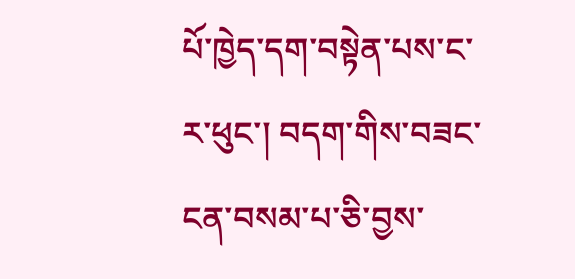པོ་ཁྱེད་དག་བསྟེན་པས་ང་ར་ཕུང་། བདག་གིས་བཟང་ངན་བསམ་པ་ཅི་བྱས་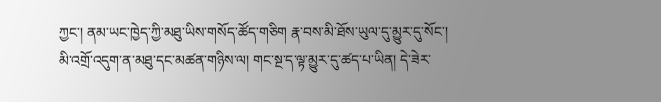ཀྱང་། ནམ་ཡང་ཁྱེད་ཀྱི་མཐུ་ཡིས་གསོད་ཚོད་གཅིག རྣ་བས་མི་ཐོས་ཡུལ་དུ་མྱུར་དུ་སོང་། མི་འགྲོ་འདུག་ན་མཐུ་དང་མཚན་གཉིས་ལ། གང་སྔ་ད་ལྟ་མྱུར་དུ་ཚད་པ་ཡིན། དེ་ཟེར་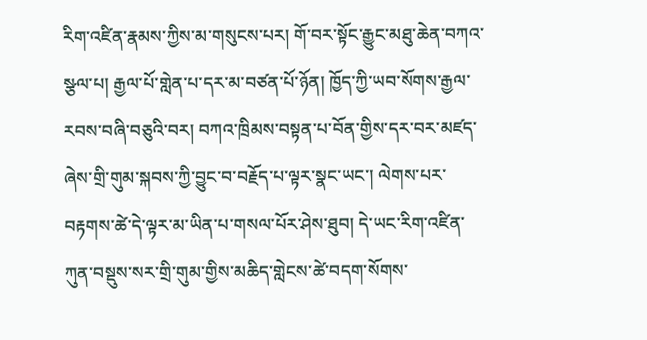རིག་འཛིན་རྣམས་ཀྱིས་མ་གསུངས་པར། གོ་བར་སྟོང་རྒྱུང་མཐུ་ཆེན་བཀའ་སྩལ་པ། རྒྱལ་པོ་གླེན་པ་དར་མ་བཙན་པོ་ཉོན། ཁྱོད་ཀྱི་ཡབ་སོགས་རྒྱལ་རབས་བཞི་བཅུའི་བར། བཀའ་ཁྲིམས་བསྟན་པ་བོན་གྱིས་དར་བར་མཛད་ཞེས་གྲི་གུམ་སྐབས་ཀྱི་བྱུང་བ་བརྗོད་པ་ལྟར་སྣང་ཡང་། ལེགས་པར་བརྟགས་ཚེ་དེ་ལྟར་མ་ཡིན་པ་གསལ་པོར་ཤེས་ཐུབ། དེ་ཡང་རིག་འཛིན་ཀུན་བསྡུས་སར་གྲི་གུམ་གྱིས་མཆིད་གླེངས་ཚེ་བདག་སོགས་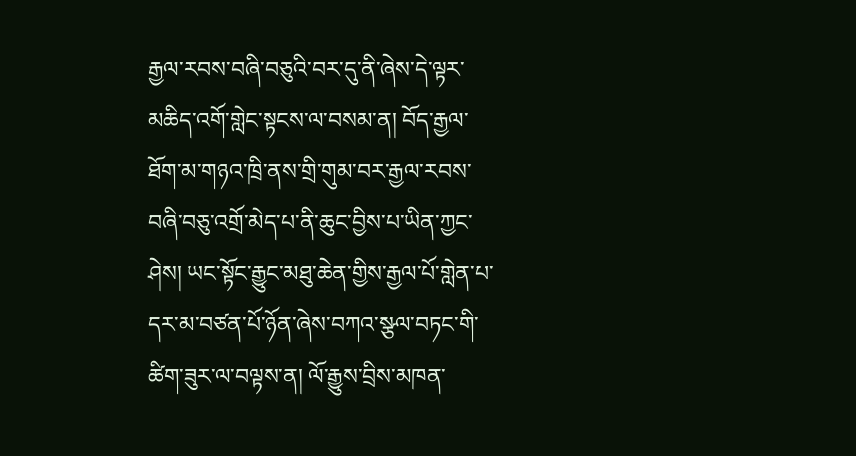རྒྱལ་རབས་བཞི་བཅུའི་བར་དུ་ནི་ཞེས་དེ་ལྟར་མཆིད་འགོ་གླེང་སྟངས་ལ་བསམ་ན། བོད་རྒྱལ་ཐོག་མ་གཉའ་ཁྲི་ནས་གྲི་གུམ་བར་རྒྱལ་རབས་བཞི་བཅུ་འགྲོ་མེད་པ་ནི་ཆུང་བྱིས་པ་ཡིན་ཀྱང་ཤེས། ཡང་སྟོང་རྒྱུང་མཐུ་ཆེན་གྱིས་རྒྱལ་པོ་གླེན་པ་དར་མ་བཙན་པོ་ཉོན་ཞེས་བཀའ་སྩལ་བཏང་གི་ཚིག་ཟུར་ལ་བལྟས་ན། ལོ་རྒྱུས་བྲིས་མཁན་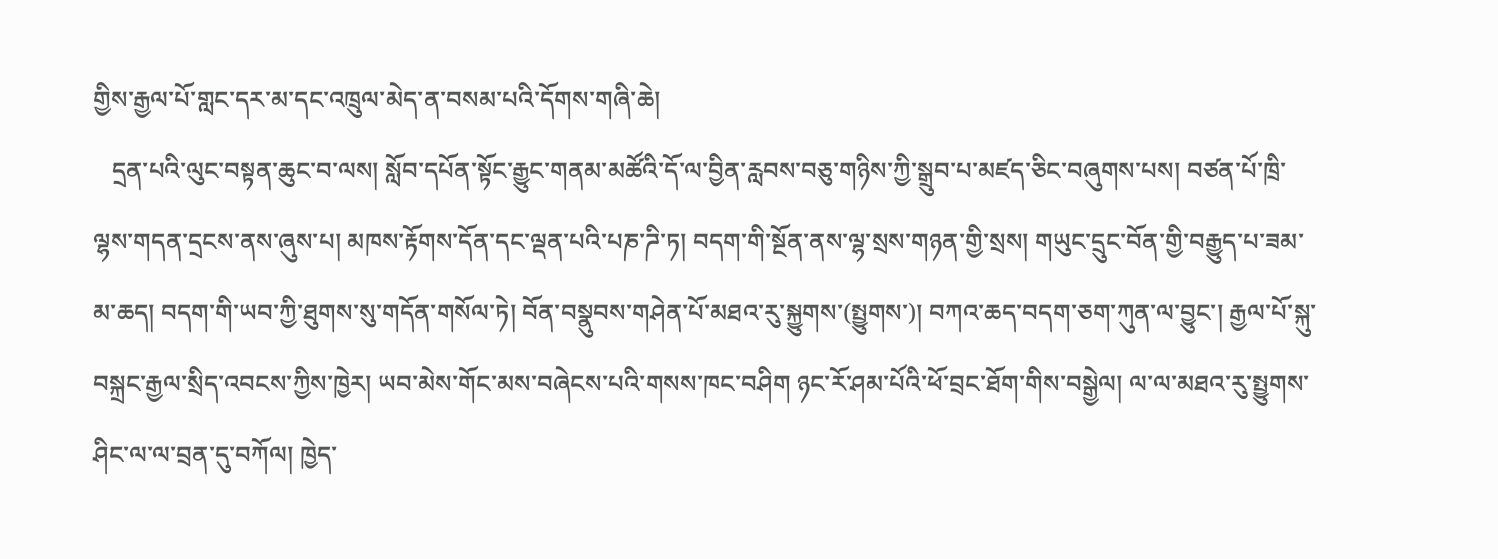གྱིས་རྒྱལ་པོ་གླང་དར་མ་དང་འཁྲུལ་མེད་ན་བསམ་པའི་དོགས་གཞི་ཆེ།
   དྲན་པའི་ལུང་བསྟན་ཆུང་བ་ལས། སློབ་དཔོན་སྟོང་རྒྱུང་གནམ་མཚོའི་དོ་ལ་བྱིན་རླབས་བཅུ་གཉིས་ཀྱི་སྒྲུབ་པ་མཛད་ཅིང་བཞུགས་པས། བཙན་པོ་ཁྲི་ལྷས་གདན་དྲངས་ནས་ཞུས་པ། མཁས་རྟོགས་དོན་དང་ལྡན་པའི་པཎ་ཌི་ཏ། བདག་གི་སྔོན་ནས་ལྷ་སྲས་གཉན་གྱི་སྲས། གཡུང་དྲུང་བོན་གྱི་བརྒྱུད་པ་ཟམ་མ་ཆད། བདག་གི་ཡབ་ཀྱི་ཐུགས་སུ་གདོན་གསོལ་ཏེ། བོན་བསྣུབས་གཤེན་པོ་མཐའ་རུ་སྐྱུགས་(སྤྱུགས་)། བཀའ་ཆད་བདག་ཅག་ཀུན་ལ་བྱུང་། རྒྱལ་པོ་སྐུ་བསྐྲང་རྒྱལ་སྲིད་འབངས་ཀྱིས་ཁྱེར། ཡབ་མེས་གོང་མས་བཞེངས་པའི་གསས་ཁང་བཤིག ཉང་རོ་ཤམ་པོའི་ཕོ་བྲང་ཐོག་གིས་བསྒྱེལ། ལ་ལ་མཐའ་རུ་སྤྱུགས་ཤིང་ལ་ལ་བྲན་དུ་བཀོལ། ཁྱེད་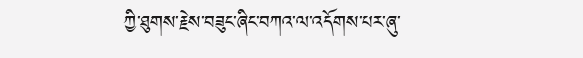ཀྱི་ཐུགས་རྗེས་བཟུང་ཞིང་བཀའ་ལ་འདོགས་པར་ཞུ་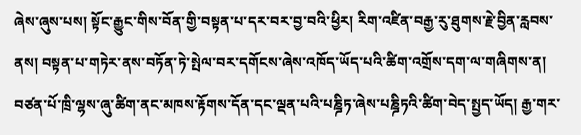ཞེས་ཞུས་པས། སྟོང་རྒྱུང་གིས་བོན་གྱི་བསྟན་པ་དར་བར་བྱ་བའི་ཕྱིར། རིག་འཛིན་བརྒྱ་རུ་ཐུགས་རྗེ་བྱིན་རླབས་ནས། བསྟན་པ་གཏེར་ནས་བཏོན་ཏེ་སྤེལ་བར་དགོངས་ཞེས་འཁོད་ཡོད་པའི་ཚིག་འགྲོས་དག་ལ་གཞིགས་ན། བཙན་པོ་ཁྲི་ལྷས་ཞུ་ཚིག་ནང་མཁས་རྟོགས་དོན་དང་ལྡན་པའི་པཎྜིཏ་ཞེས་པཎྜིཏའི་ཚིག་བེད་སྤྱད་ཡོད། རྒྱ་གར་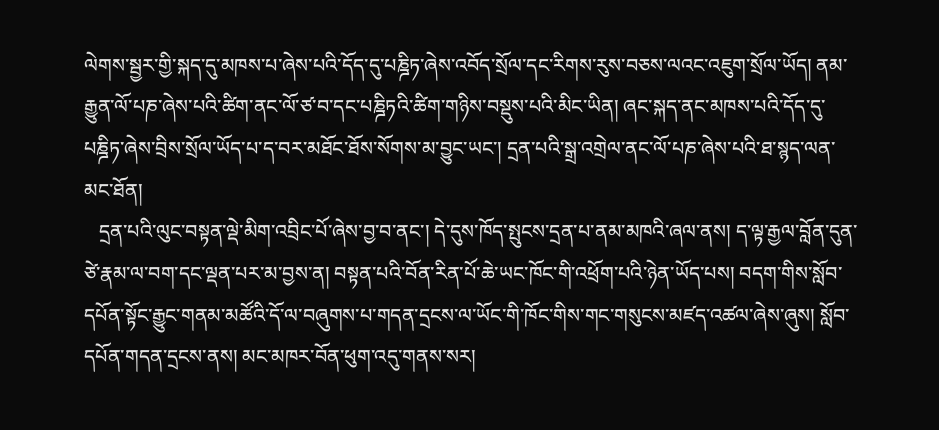ལེགས་སྦྱར་གྱི་སྐད་དུ་མཁས་པ་ཞེས་པའི་དོད་དུ་པཎྜིཏ་ཞེས་འབོད་སྲོལ་དང་རིགས་རུས་བཅས་ལའང་འཇུག་སྲོལ་ཡོད། ནམ་རྒྱུན་ལོ་པཎ་ཞེས་པའི་ཚིག་ནང་ལོ་ཙ་བ་དང་པཎྜིཏའི་ཚིག་གཉིས་བསྡུས་པའི་མིང་ཡིན། ཞང་སྐད་ནང་མཁས་པའི་དོད་དུ་པཎྜིཏ་ཞེས་བྲིས་སྲོལ་ཡོད་པ་ད་བར་མཐོང་ཐོས་སོགས་མ་བྱུང་ཡང་། དྲན་པའི་སྒྲ་འགྲེལ་ནང་ལོ་པཎ་ཞེས་པའི་ཐ་སྙད་ལན་མང་ཐོན།
   དྲན་པའི་ལུང་བསྟན་ལྡེ་མིག་འབྲིང་པོ་ཞེས་བྱ་བ་ནང་། དེ་དུས་ཁོད་སྤུངས་དྲན་པ་ནམ་མཁའི་ཞལ་ནས། ད་ལྟ་རྒྱལ་བློན་དུན་ཙེ་རྣམ་ལ་བག་དང་ལྡན་པར་མ་བྱས་ན། བསྟན་པའི་བོན་རིན་པོ་ཆེ་ཡང་ཁོང་གི་འཕྲོག་པའི་ཉེན་ཡོད་པས། བདག་གིས་སློབ་དཔོན་སྟོང་རྒྱུང་གནམ་མཚོའི་དོ་ལ་བཞུགས་པ་གདན་དྲངས་ལ་ཡོང་གི་ཁོང་གིས་གང་གསུངས་མཛད་འཚལ་ཞེས་ཞུས། སློབ་དཔོན་གདན་དྲངས་ནས། མང་མཁར་བོན་ཕུག་འདུ་གནས་སར།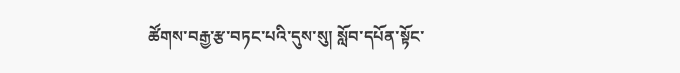ཚོགས་བརྒྱ་རྩ་བཏང་པའི་དུས་སུ། སློབ་དཔོན་སྟོང་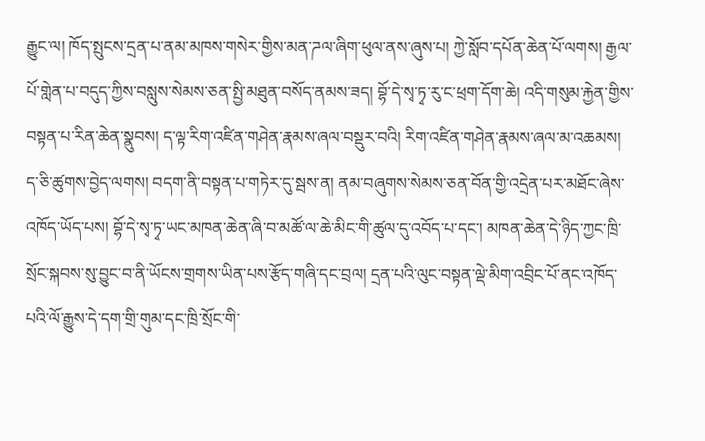རྒྱུང་ལ། ཁོད་སྤུངས་དྲན་པ་ནམ་མཁས་གསེར་གྱིས་མན་ཌལ་ཞིག་ཕུལ་ནས་ཞུས་པ། ཀྱེ་སློབ་དཔོན་ཆེན་པོ་ལགས། རྒྱལ་པོ་གླེན་པ་བདུད་ཀྱིས་བསླུས་སེམས་ཅན་སྤྱི་མཐུན་བསོད་ནམས་ཟད། བྷོ་དེ་སྭ་ཏྭ་རུ་ང་ཕྲག་དོག་ཆེ། འདི་གསུམ་རྐྱེན་གྱིས་བསྟན་པ་རིན་ཆེན་སྣུབས། ད་ལྟ་རིག་འཛིན་གཤེན་རྣམས་ཞལ་བསྡུར་བའི། རིག་འཛིན་གཤེན་རྣམས་ཞལ་མ་འཆམས། ད་ཅི་ཚུགས་བྱེད་ལགས། བདག་ནི་བསྟན་པ་གཏེར་དུ་སྦས་ན། ནམ་བཞུགས་སེམས་ཅན་བོན་གྱི་འདྲེན་པར་མཐོང་ཞེས་འཁོད་ཡོད་པས། བྷོ་དེ་སྭ་ཏྭ་ཡང་མཁན་ཆེན་ཞི་བ་མཚོ་ལ་ཆེ་མིང་གི་ཚུལ་དུ་འབོད་པ་དང་། མཁན་ཆེན་དེ་ཉིད་ཀྱང་ཁྲི་སྲོང་སྐབས་སུ་བྱུང་བ་ནི་ཡོངས་གྲགས་ཡིན་པས་རྩོད་གཞི་དང་བྲལ། དྲན་པའི་ལུང་བསྟན་ལྡེ་མིག་འབྲིང་པོ་ནང་འཁོད་པའི་ལོ་རྒྱུས་དེ་དག་གྲི་གུམ་དང་ཁྲི་སྲོང་གི་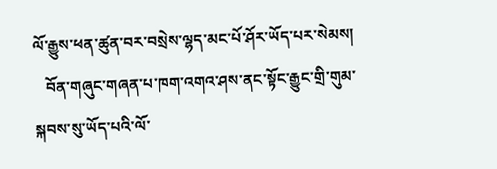ལོ་རྒྱུས་ཕན་ཚུན་བར་བསྲེས་ལྷད་མང་པོ་ཤོར་ཡོད་པར་སེམས།
   བོན་གཞུང་གཞན་པ་ཁག་འགའ་ཤས་ནང་སྟོང་རྒྱུང་གྲི་གུམ་སྐབས་སུ་ཡོད་པའི་ལོ་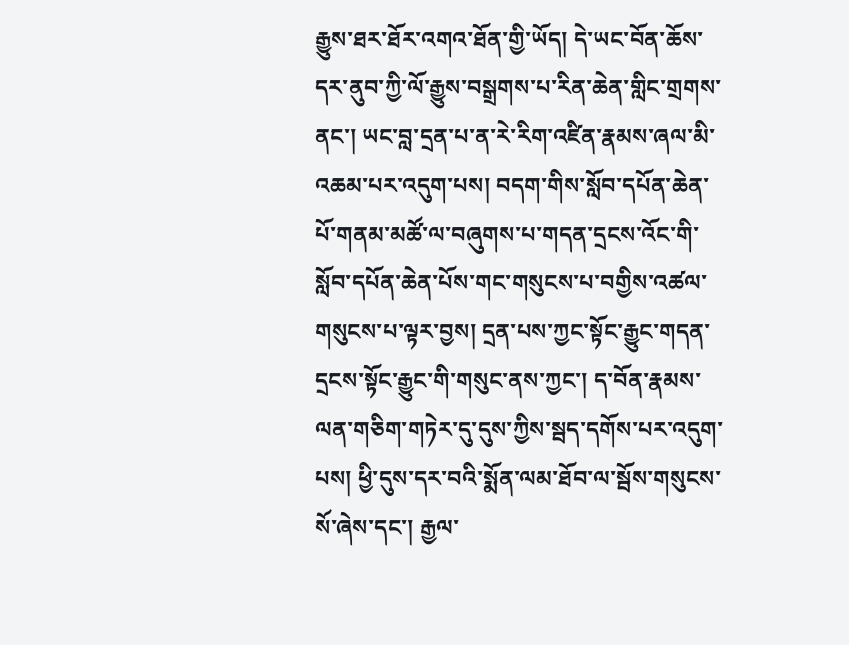རྒྱུས་ཐར་ཐོར་འགའ་ཐོན་གྱི་ཡོད། དེ་ཡང་བོན་ཆོས་དར་ནུབ་ཀྱི་ལོ་རྒྱུས་བསྒྲགས་པ་རིན་ཆེན་གླིང་གྲགས་ནང་། ཡང་བླ་དྲན་པ་ན་རེ་རིག་འཛིན་རྣམས་ཞལ་མི་འཆམ་པར་འདུག་པས། བདག་གིས་སློབ་དཔོན་ཆེན་པོ་གནམ་མཚོ་ལ་བཞུགས་པ་གདན་དྲངས་འོང་གི་སློབ་དཔོན་ཆེན་པོས་གང་གསུངས་པ་བགྱིས་འཚལ་གསུངས་པ་ལྟར་བྱས། དྲན་པས་ཀྱང་སྟོང་རྒྱུང་གདན་དྲངས་སྟོང་རྒྱུང་གི་གསུང་ནས་ཀྱང་། ད་བོན་རྣམས་ལན་གཅིག་གཏེར་དུ་དུས་ཀྱིས་སྦད་དགོས་པར་འདུག་པས། ཕྱི་དུས་དར་བའི་སྨོན་ལམ་ཐོབ་ལ་སྦོས་གསུངས་སོ་ཞེས་དང་། རྒྱལ་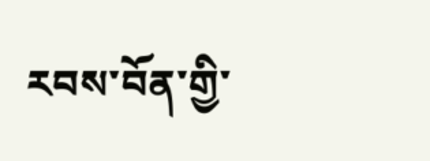རབས་བོན་གྱི་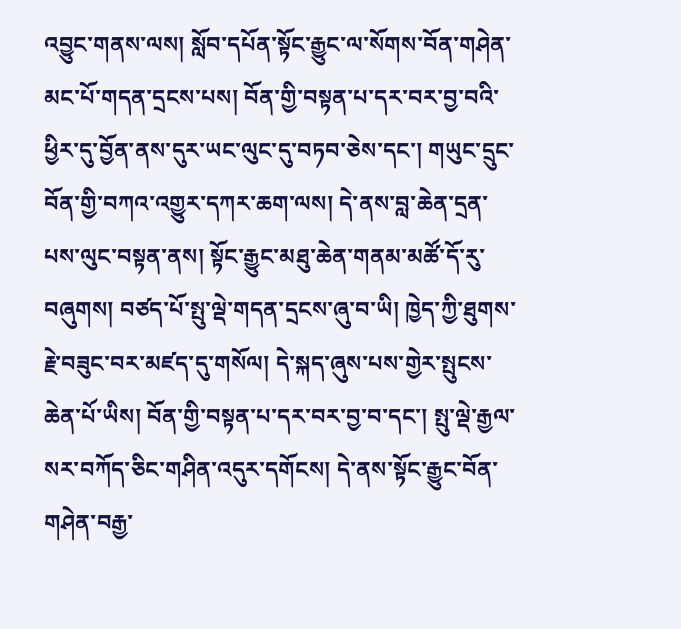འབྱུང་གནས་ལས། སློབ་དཔོན་སྟོང་རྒྱུང་ལ་སོགས་བོན་གཤེན་མང་པོ་གདན་དྲངས་པས། བོན་གྱི་བསྟན་པ་དར་བར་བྱ་བའི་ཕྱིར་དུ་བྱོན་ནས་དུར་ཡང་ལུང་དུ་བཏབ་ཅེས་དང་། གཡུང་དྲུང་བོན་གྱི་བཀའ་འགྱུར་དཀར་ཆག་ལས། དེ་ནས་བླ་ཆེན་དྲན་པས་ལུང་བསྟན་ནས། སྟོང་རྒྱུང་མཐུ་ཆེན་གནམ་མཚོ་དོ་རུ་བཞུགས། བཙད་པོ་སྤུ་ལྡེ་གདན་དྲངས་ཞུ་བ་ཡི། ཁྱེད་ཀྱི་ཐུགས་རྗེ་བཟུང་བར་མཛད་དུ་གསོལ། དེ་སྐད་ཞུས་པས་གྱེར་སྤུངས་ཆེན་པོ་ཡིས། བོན་གྱི་བསྟན་པ་དར་བར་བྱ་བ་དང་། སྤུ་ལྡེ་རྒྱལ་སར་བཀོད་ཅིང་གཤིན་འདུར་དགོངས། དེ་ནས་སྟོང་རྒྱུང་བོན་གཤེན་བརྒྱ་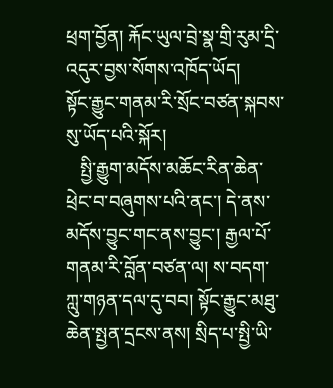ཕྲག་བྱོན། རྐོང་ཡུལ་བྲེ་སྣ་གྲི་རུམ་དྲི་འདུར་བྱས་སོགས་འཁོད་ཡོད།
སྟོང་རྒྱུང་གནམ་རི་སྲོང་བཙན་སྐབས་སུ་ཡོད་པའི་སྐོར།
   སྤྱི་རྒྱུག་མདོས་མཆོང་རིན་ཆེན་ཕྲེང་བ་བཞུགས་པའི་ནང་། དེ་ནས་མདོས་བྱུང་གང་ནས་བྱུང་། རྒྱལ་པོ་གནམ་རི་བློན་བཙན་ལ། ས་བདག་ཀླུ་གཉན་དལ་དུ་བབ། སྟོང་རྒྱུང་མཐུ་ཆེན་སྤྱན་དྲངས་ནས། སྲིད་པ་སྤྱི་ཡི་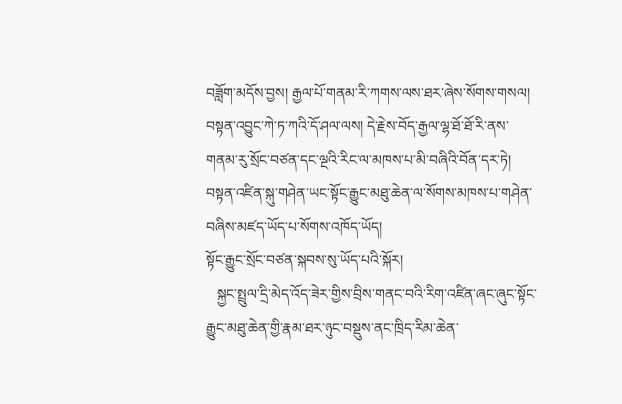བཟློག་མདོས་བྱས། རྒྱལ་པོ་གནམ་རི་ཀགས་ལས་ཐར་ཞེས་སོགས་གསལ། བསྟན་འབྱུང་ཀེ་ཏ་ཀའི་དོ་ཤལ་ལས། དེ་རྗེས་བོད་རྒྱལ་ལྷ་ཐོ་ཐོ་རི་ནས་གནམ་རུ་སྲོང་བཙན་དང་ལྔའི་རིང་ལ་མཁས་པ་མི་བཞིའི་བོན་དར་ཏེ། བསྟན་འཛིན་སྐུ་གཤེན་ཡང་སྟོང་རྒྱུང་མཐུ་ཆེན་ལ་སོགས་མཁས་པ་གཤེན་བཞིས་མཛད་ཡོད་པ་སོགས་འཁོད་ཡོད།
སྟོང་རྒྱུང་སྲོང་བཙན་སྐབས་སུ་ཡོད་པའི་སྐོར།
   སྐྱང་སྤྲུལ་དྲི་མེད་འོད་ཟེར་གྱིས་བྲིས་གནང་བའི་རིག་འཛིན་ཞང་ཞུང་སྟོང་རྒྱུང་མཐུ་ཆེན་གྱི་རྣམ་ཐར་ཉུང་བསྡུས་ནང་ཁྲིད་རིམ་ཆེན་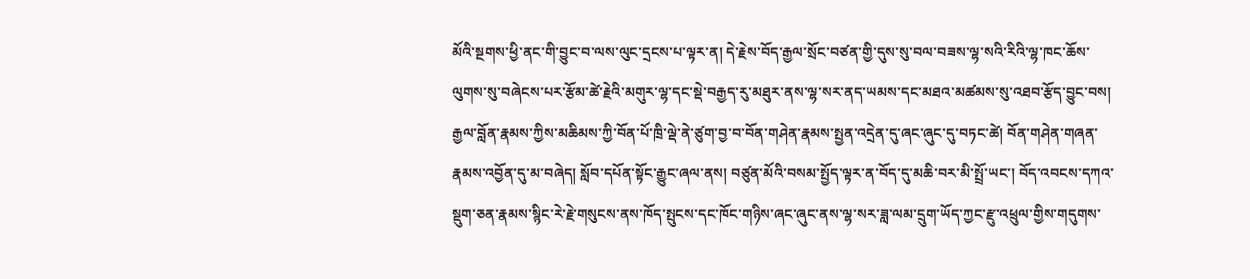མོའི་སྔགས་ཕྱི་ནང་གི་བྱུང་བ་ལས་ལུང་དྲངས་པ་ལྟར་ན། དེ་རྗེས་བོད་རྒྱལ་སྲོང་བཙན་གྱི་དུས་སུ་བལ་བཟས་ལྷ་སའི་རིའི་ལྷ་ཁང་ཆོས་ལུགས་སུ་བཞེངས་པར་རྩོམ་ཚེ་རྗེའི་མགུར་ལྷ་དང་སྡེ་བརྒྱད་རུ་མཐུར་ནས་ལྷ་སར་ནད་ཡམས་དང་མཐའ་མཚམས་སུ་འཐབ་རྩོད་བྱུང་བས། རྒྱལ་བློན་རྣམས་ཀྱིས་མཆིམས་ཀྱི་བོན་པོ་ཁྲི་ལྡེ་ནེ་ཙུག་བྱ་བ་བོན་གཤེན་རྣམས་སྤྱན་འདྲེན་དུ་ཞང་ཞུང་དུ་བཏང་ཚེ། བོན་གཤེན་གཞན་རྣམས་འབྱོན་དུ་མ་བཞེད། སློབ་དཔོན་སྟོང་རྒྱུང་ཞལ་ནས། བཙུན་མོའི་བསམ་སྤྱོད་ལྟར་ན་བོད་དུ་མཆི་བར་མི་སྤྲོ་ཡང་། བོད་འབངས་དཀའ་སྡུག་ཅན་རྣམས་སྙིང་རེ་རྗེ་གསུངས་ནས་ཁོད་སྤུངས་དང་ཁོང་གཉིས་ཞང་ཞུང་ནས་ལྷ་སར་ཟླ་ལམ་དྲུག་ཡོད་ཀྱང་རྫུ་འཕྲུལ་གྱིས་གདུགས་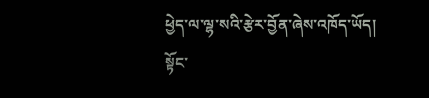ཕྱེད་ལ་ལྷ་སའི་རྩེར་བྱོན་ཞེས་འཁོད་ཡོད།
སྟོང་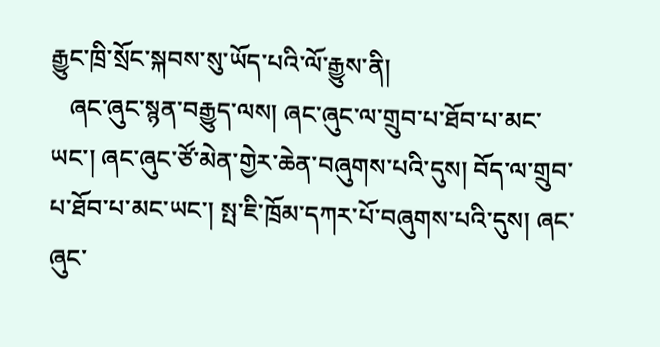རྒྱུང་ཁྲི་སྲོང་སྐབས་སུ་ཡོད་པའི་ལོ་རྒྱུས་ནི།
   ཞང་ཞུང་སྙན་བརྒྱུད་ལས། ཞང་ཞུང་ལ་གྲུབ་པ་ཐོབ་པ་མང་ཡང་། ཞང་ཞུང་ཙོ་མེན་གྱེར་ཆེན་བཞུགས་པའི་དུས། བོད་ལ་གྲུབ་པ་ཐོབ་པ་མང་ཡང་། སྤ་ཇི་ཁྲོམ་དཀར་པོ་བཞུགས་པའི་དུས། ཞང་ཞུང་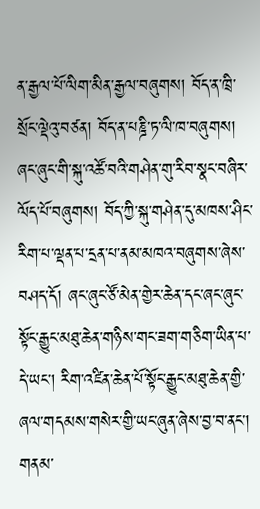ན་རྒྱལ་པོ་ལིག་མིན་རྒྱལ་བཞུགས། བོད་ན་ཁྲི་སྲོང་ལྡེའུ་བཙན། བོད་ན་པཎྜི་ཏ་ལི་ཁ་བཞུགས། ཞང་ཞུང་གི་སྐུ་འཚོ་བའི་གཤེན་གུ་རིབ་སྣང་བཞིར་ལོད་པོ་བཞུགས། བོད་ཀྱི་སྐུ་གཤེན་དུ་མཁས་ཤིང་རིག་པ་ལྡན་པ་དྲན་པ་ནམ་མཁའ་བཞུགས་ཞེས་བཤད་དོ། ཞང་ཞུང་ཙོ་མེན་གྱེར་ཆེན་དང་ཞང་ཞུང་སྟོང་རྒྱུང་མཐུ་ཆེན་གཉིས་གང་ཟག་གཅིག་ཡིན་པ་དེ་ཡང་། རིག་འཛིན་ཆེན་པོ་སྟོང་རྒྱུང་མཐུ་ཆེན་གྱི་ཞལ་གདམས་གསེར་གྱི་ཡང་ཞུན་ཞེས་བྱ་བ་ནང་། གནམ་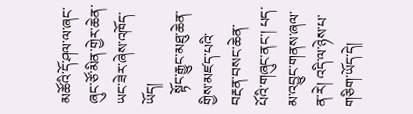མཚོའི་དོ་ཤལ་ལ་ཞང་ཞུང་ཙོ་མིན་གྱེར་ཆེན་ཡང་ཟེར་ཞེས་འཁོད་ཡོད།
   སྟོང་རྒྱུང་མཐུ་ཆེན་གྱིས་མཛད་པའི་བརྔན་བསང་ཆེན་པོའི་གཞུང་ནང་། པད་མ་འབྱུང་གནས་ཞལ་ན་རེ། འདི་ལ་ཉེས་པ་གཅིག་ཡོད་དེ།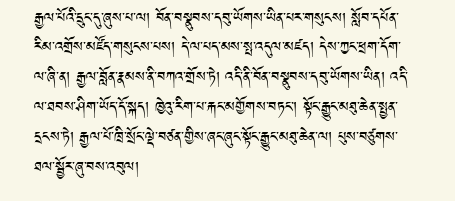རྒྱལ་པོའི་དྲུང་དུ་ཞུས་པ་ལ། བོན་བསྣུབས་དབུ་ཡོགས་ཡིན་པར་གསུངས། སློབ་དཔོན་རིམ་འགྲོས་མཛོད་གསུངས་པས། དེ་ལ་པད་མས་སྤ་འདུལ་མཛད། དེས་ཀྱང་ཕྲག་དོག་ལ་ཞི་ན། རྒྱལ་བློན་རྣམས་ནི་བཀའ་གྲོས་ཏེ། འདི་ནི་བོན་བསྣུབས་དབུ་ཡོགས་ཡིན། འདི་ལ་ཐབས་ཤིག་ཡོད་དོ་སྐད། ཁྱེའུ་རིག་པ་རྐང་མགྱོགས་བཏང་། སྟོང་རྒྱུང་མཐུ་ཆེན་སྤྱན་དྲངས་ཏེ། རྒྱལ་པོ་ཁྲི་སྲོང་ལྡེ་བཙན་གྱིས་ཞང་ཞུང་སྟོང་རྒྱུང་མཐུ་ཆེན་ལ། པུས་བཙུགས་ཐལ་སྦྱོར་ཞུ་བས་འབུལ།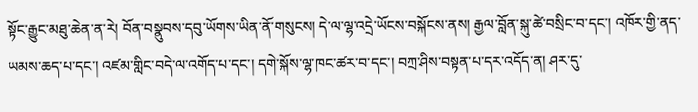སྟོང་རྒྱུང་མཐུ་ཆེན་ན་རེ། བོན་བསྣུབས་དབུ་ཡོགས་ཡིན་ནོ་གསུངས། དེ་ལ་ལྷ་འདྲེ་ཡོངས་བསྐོངས་ནས། རྒྱལ་བློན་སྐུ་ཚེ་བསྲིང་བ་དང་། འཁོར་གྱི་ནད་ཡམས་ཆད་པ་དང་། འཛམ་གླིང་བདེ་ལ་འགོད་པ་དང་། དགེ་སྐོས་ལྷ་ཁང་ཚར་བ་དང་། བཀྲ་ཤིས་བསྟན་པ་དར་འདོད་ན། ཤར་དུ་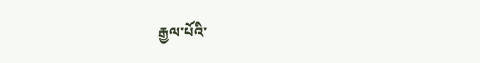རྒྱལ་པོའི་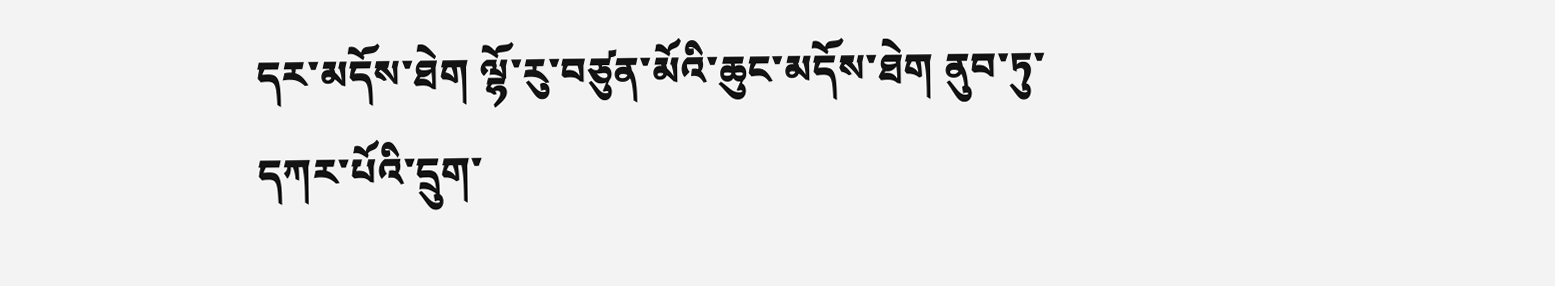དར་མདོས་ཐེག ལྷོ་རུ་བཙུན་མོའི་ཆུང་མདོས་ཐེག ནུབ་ཏུ་དཀར་པོའི་དྲུག་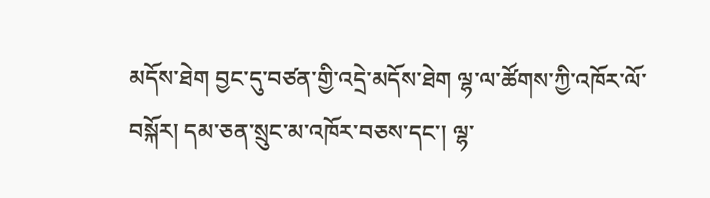མདོས་ཐེག བྱང་དུ་བཙན་གྱི་འདྲེ་མདོས་ཐེག ལྷ་ལ་ཚོགས་ཀྱི་འཁོར་ལོ་བསྐོར། དམ་ཅན་སྲུང་མ་འཁོར་བཅས་དང་། ལྷ་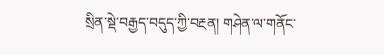སྲིན་སྡེ་བརྒྱད་བདུད་ཀྱི་བརྔན། གཤེན་ལ་གནོང་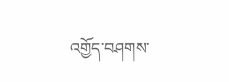འགྱོད་བཤགས་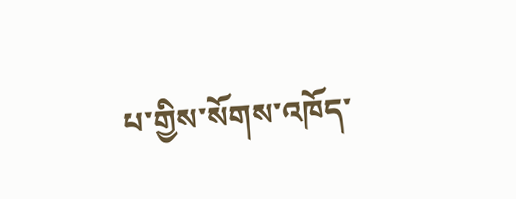པ་གྱིས་སོགས་འཁོད་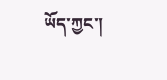ཡོད་ཀྱང་།